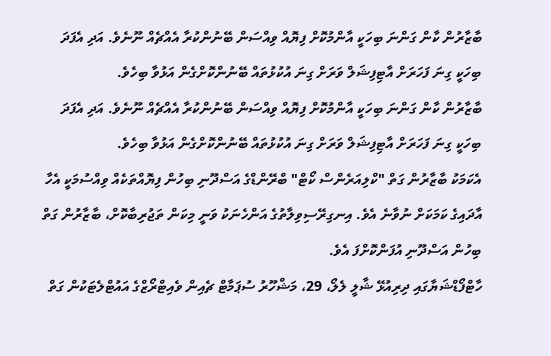ބާޒާރުން ކާން ގަންނަ ބިހަކީ އާންމުކޮށް ފިޔޮއް ވިއްސަން ބޭނުންކުރާ އެއްޗެއް ނޫނެވެ. އަދި އެފަދަ ބިހަކީ ގިނަ ފަހަރަށް އާޓިފިޝަލް ވަރަށް ގިނަ އުކުޅުތައް ބޭނުންކޮށްގެން އަޅުވާ ބިހެވެ.
ބާޒާރުން ކާން ގަންނަ ބިހަކީ އާންމުކޮށް ފިޔޮއް ވިއްސަން ބޭނުންކުރާ އެއްޗެއް ނޫނެވެ. އަދި އެފަދަ ބިހަކީ ގިނަ ފަހަރަށް އާޓިފިޝަލް ވަރަށް ގިނަ އުކުޅުތައް ބޭނުންކޮށްގެން އަޅުވާ ބިހެވެ.
އެކަމަކު ބާޒާރުން ގަތް "ކްލިއަރެންސް ކޯޓް" ބްރޭންޑްގެ އަސްދޫނި ބިހުން ފިޔޮއްތަކެއް ވިއްސުމަކީ އެހާ އާދައިގެ ކަމަކަށް ނުވާނެ އެވެ. އިނގިރޭސިވިލާތުގެ އަންހެނަކު ވަނީ މިކަން ތަޖުރިބާކޮށް، ބާޒާރުން ގަތް ބިހުން އަސްދޫނި އުފަންކޮށްފަ އެވެ.
ހާޓްފޯޑްޝަޔާގައި ދިރިއުޅޭ ޝާލީ ލެލޯ، 29، މަޝްހޫރު ސުޕަމާޓް ޗެއިން ވެއިޓްރޯޒްގެ އައުޓްލެޓަކުން ގަތް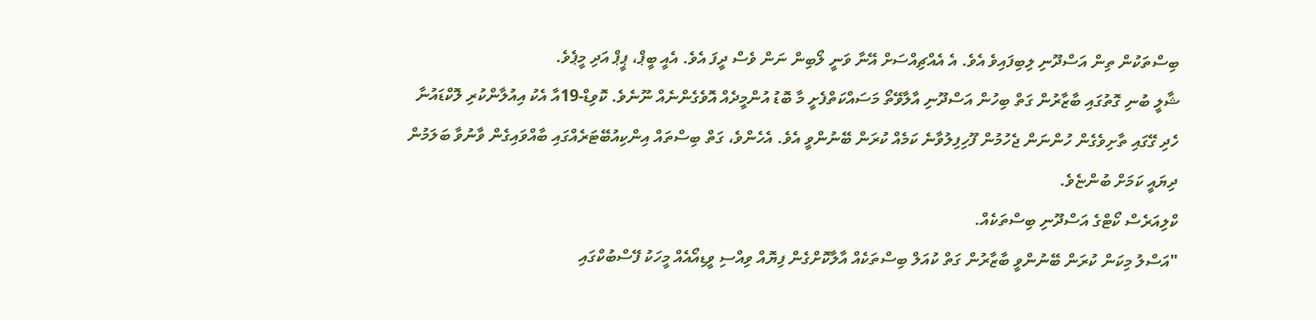ބިސްތަކުން ތިން އަސްދޫނި ލިބިފައިވެ އެވެ. އެ އެއްޗިއްސަށް އޭނާ ވަނީ ލޯބިން ނަން ވެސް ދީފަ އެވެ. އެއީ ބީޕް، ޕީޕް އަދި މީޕެވެ.
ޝާލީ ބުނި ގޮތުގައި ބާޒާރުން ގަތް ބިހުން އަސްދޫނި އާލާވޭތޯ މަސައްކަތްފެށީ މާ ބޮޑު އުންމީދެއް އޮވެގެންނެއް ނޫނެވެ. ކޮވިޑް-19އާ އެކު އިއުލާންކުރި ލޮކްޑައުނާ ހެދި ގޭގައި ތާށިވެގެން ހުންނަން ޖެހުމުން ފޫހިފިލުވާނެ ކަމެއް ކުރަން ބޭނުންވީ އެވެ. އެހެންވެ، ގަތް ބިސްތައް އިންކިއުބޭޓަރެއްގައި ބާއްވައިގެން ވާނުވާ ބަލަމުން ދިޔައީ ކަމަށް ބުންޏެވެ.
ކްލިއަރެސް ކޯޓްގެ އަސްދޫނި ބިސްތަކެއް.
"އަސްލު މިކަން ކުރަން ބޭނުންވީ ބާޒާރުން ގަތް ކުއަލް ބިސްތަކެއް އާލާކޮށްގެން ފިޔޮއް ވިއްސި ވީޑިއޯއެއް މީހަކު ފޭސްބުކްގައި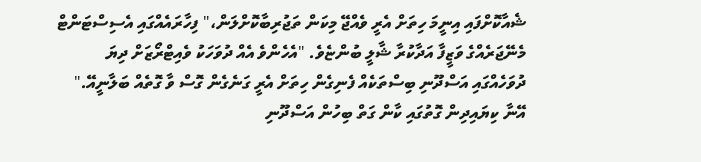ޝެއާކޮށްފައި އިނީމަ ހިތަށް އެރީ ވެއްޖޭ މިކަން ތަޖުރިބާކޮށްލަން،" ފިހާރައެއްގައި އެސިސްޓަންޓް މެނޭޖަރެއްގެ ވަޒީފާ އަދާކުރާ ޝާލީ ބުންޏެވެ. "އެހެންވެ އެއް ދުވަހަކު ވެއިޓްރޯޒަށް ދިޔަ ދުވަހެއްގައި އަސްދޫނި ބިސްތަކެއް ފެނިގެން ހިތަށް އެރީ ގަނެގެން ގޮސް ވާ ގޮތެއް ބަލާނީއޭ."
އޭނާ ކިޔައިދިން ގޮތުގައި ކާން ގަތް ބިހުން އަސްދޫނި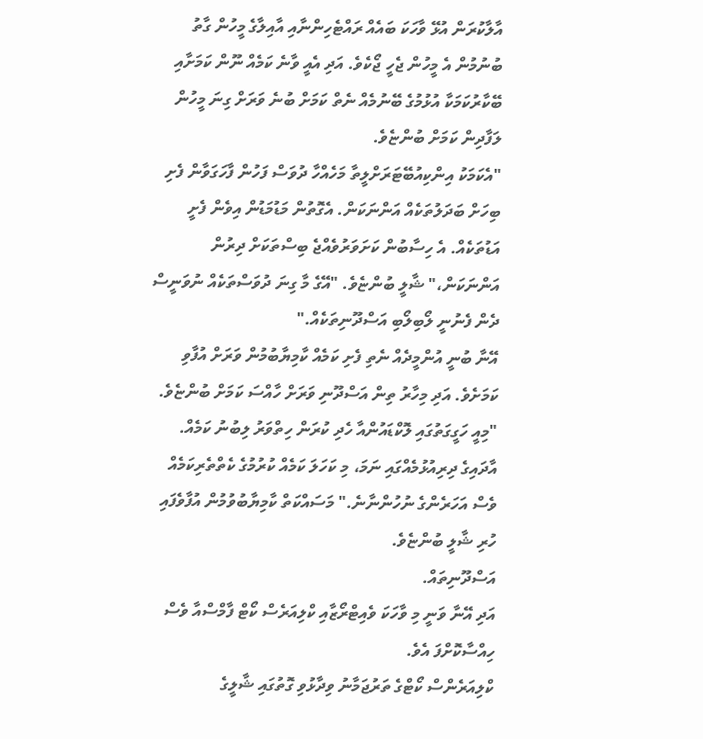އާލާކުރަން އުޅޭ ވާހަކަ ބައެއް ރައްޓެހިންނާއި އާއިލާގެ މީހުން ގާތު ބުނުމުން އެ މީހުން ޖެހީ ޖޯކެވެ. އަދި އެއީ ވާނެ ކަމެއް ނޫން ކަމަށާއި ބޭކާރުކަމަކާ އުޅުމުގެ ބޭނުމެއް ނެތް ކަމަށް ބުނެ ވަރަށް ގިނަ މީހުން ލަފާދިން ކަމަށް ބުންޏެވެ.
"އެކަމަކު އިންކިއުބޭޓަރަށްލީތާ މަހެއްހާ ދުވަސް ފަހުން ފާހަގަވާން ފެށި ބިހަށް ބަދަލުތަކެއް އަންނަކަން. އެގޮތުން މަޑުމަޑުން އިވެން ފެށީ އަޑުތަކެއް. އެ ހިސާބުން ކަށަވަރުވެއްޖެ ބިސްތަކަށް ދިރުން އަންނަކަން،" ޝާލީ ބުންޏެވެ. "އޭގެ މާ ގިނަ ދުވަސްތަކެއް ނުވަނީސް ދެން ފެނުނީ ލޯބިލޯބި އަސްދޫނިތަކެއް."
އޭނާ ބުނީ އުންމީދެއް ނެތި ފެށި ކަމެއް ކާމިޔާބުމުން ވަރަށް އުފާވި ކަމަށެވެ. އަދި މިހާރު ތިން އަސްދޫނި ވަރަށް ހާއްސަ ކަމަށް ބުންޏެވެ.
"މިއީ ހަގީގަތުގައި ލޮކްޑައުންއާ ހެދި ކުރަން ހިތްވަރު ލިބުނު ކަމެއް. އާދައިގެ ދިރިއުޅުމެއްގައި ނަމަ، މި ކަހަލަ ކަމެއް ކުރުމުގެ ކެތްތެރިކަމެއް ވެސް އަހަރެންގެ ނުހުންނާނެ." މަސައްކަތް ކާމިޔާބުވުމުން އުފާވެފައި ހުރި ޝާލީ ބުންޏެވެ.
އަސްދޫނިތައް.
އަދި އޭނާ ވަނީ މި ވާހަކަ ވެއިޓްރޯޒާއި ކްލިއަރެސް ކޯޓް ފާމްސްއާ ވެސް ހިއްސާކޮށްފަ އެވެ.
ކްލިއަރެންސް ކޯޓްގެ ތަރުޖަމާނު ވިދާޅުވި ގޮތުގައި ޝާލީގެ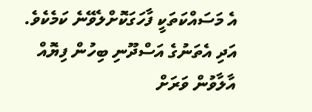އެ މަސައްކަތަކީ ފާހަގަކޮށްލެވޭނެ ކަމެކެވެ. އަދި އެތަނުގެ އަސްދޫނި ބިހުން ފިޔޮއް އާލާވުން ވަރަށް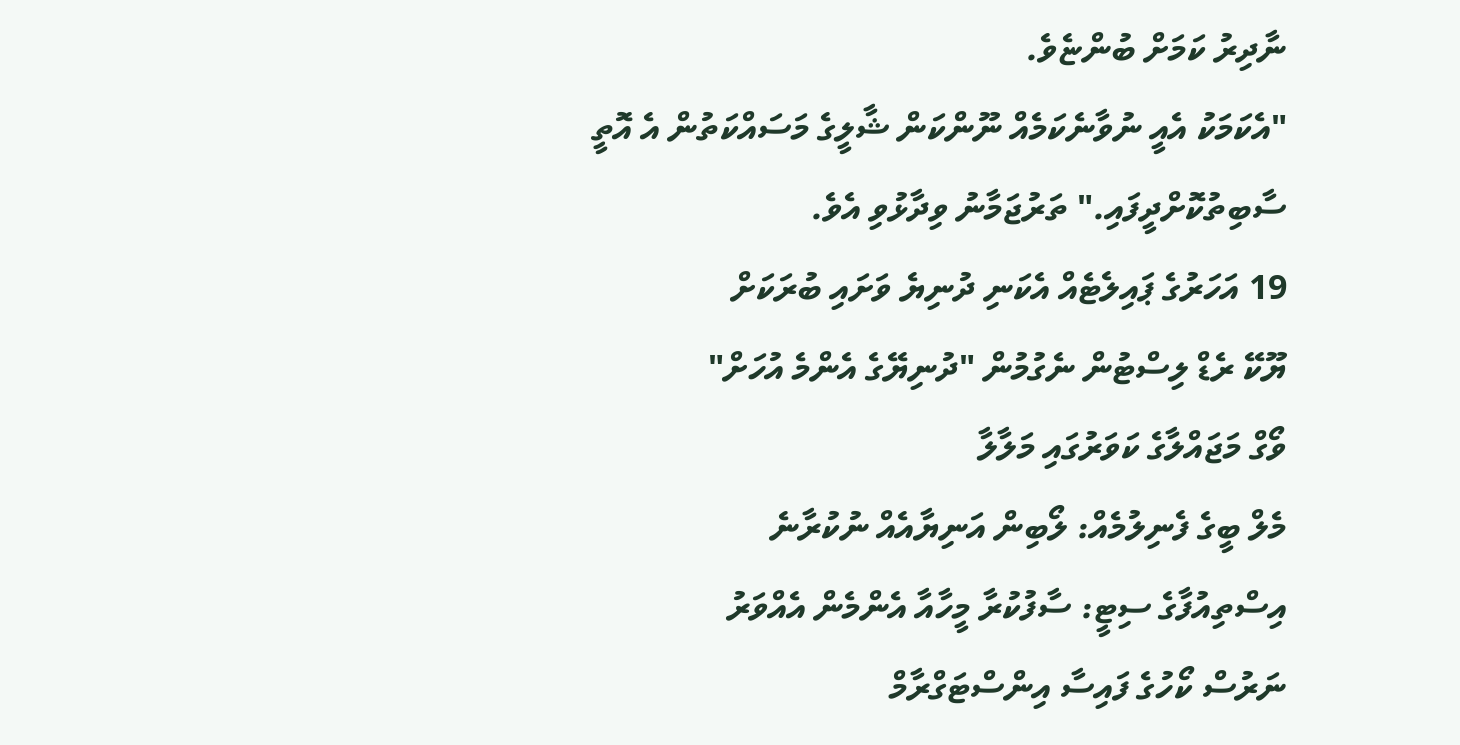ނާދިރު ކަމަށް ބުންޏެވެ.
"އެކަމަކު އެއީ ނުވާނެކަމެއް ނޫންކަން ޝާލީގެ މަސައްކަތުން އެ އޮތީ ސާބިތުކޮށްދީފައި." ތަރުޖަމާނު ވިދާޅުވި އެވެ.
19 އަހަރުގެ ޕައިލެޓެއް އެކަނި ދުނިޔެ ވަށައި ބުރަކަށް
ޔޫކޭ ރެޑް ލިސްޓުން ނެގުމުން "ދުނިޔޭގެ އެންމެ އުހަށް"
ވޯގް މަޖައްލާގެ ކަވަރުގައި މަލާލާ
މެލް ބީގެ ފެނިލުމެއް: ލޯބިން އަނިޔާއެއް ނުކުރާނެ
އިސްތިއުފާގެ ސިޓީ: ސާފުކުރާ މީހާއާ އެންމެން އެއްވަރު
ނަރުސް ކޯހުގެ ފައިސާ އިންސްޓަގްރާމް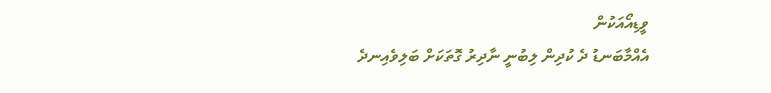ވީޑިއޯއަކުން
އެއްމާބަނޑު ދެ ކުދިން ލިބުނީ ނާދިރު ގޮތަކަށް ބަލިވެއިނދެ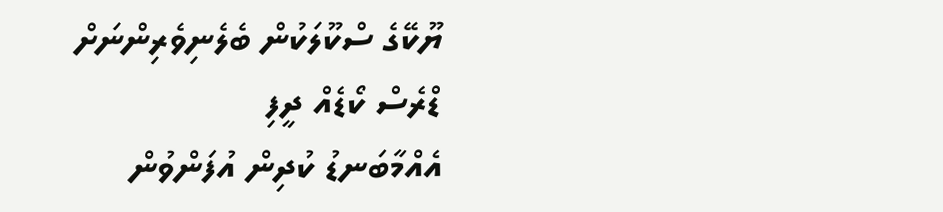ޔޫކޭގެ ސްކޫލަކުން ބެލެނިވެރިންނަށް ޑްރެސް ކޯޑެއް ދީފި
އެއްމާބަނޑު ކުދިން އުފަންވުން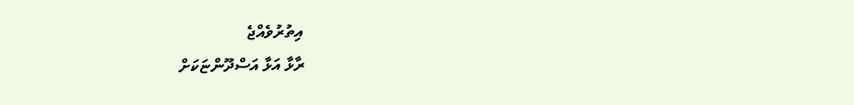އިތުރުވެއްޖެ
ރާޅާ އަޅާ އަސްދޫންޏަކަށް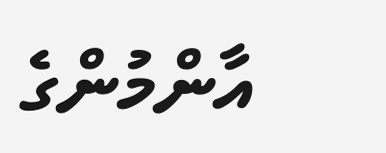އާންމުންގެ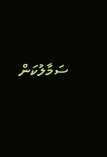ސަމާލުކަން